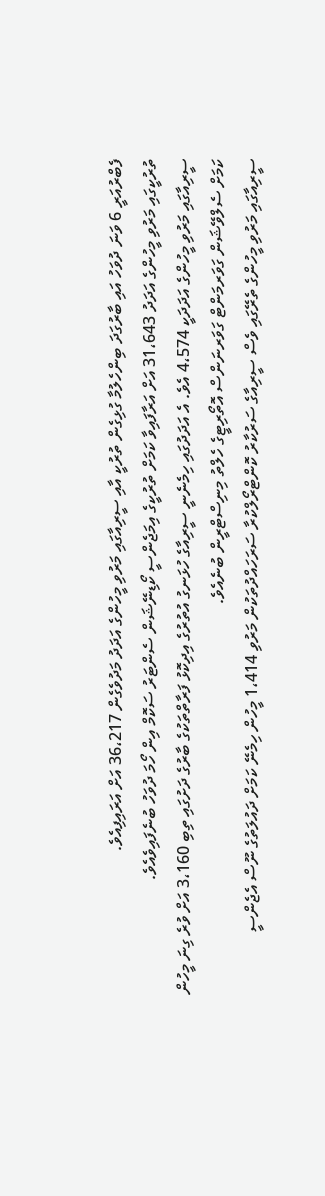ފެބްރުއަރީ 6 ވަނަ ދުވަހު އައި ބާރުގަދަ ބިންހެލުމާ ގުޅިގެން ތުރުކީ އާއި ސީރިއާގައި މަރުވި މީހުންގެ އަދަދު މަދުވެގެން 36،217 އަށް އަރައިފިއެވެ.
ތުރުކީގައި މަރުވި މީހުންގެ އަދަދު 31،643 އަށް އަރާފައިވާ ކަމަށް ތުރުކީގެ އިމަޖެންސީ ކޯޑިނޭޝަން ސެންޓަރު ސަކޮމް އިން ހޯމަ ދުވަހު ބުނެފައިވެއެވެ.
ސީރިއާގައި މަރުވި މީހުންގެ އަދަދަކީ 4،574 އެވެ. އެ އަދަދުގައި ހިމެނެނީ ސީރިއާގެ ހުޅަނގު އުތުރުގެ އިދިކޮޅު ފަރާތްތަކުގެ ބާރުގެ ދަށުގައި ތިބި 3،160 އަށް ވުރެ ގިނަ މީހުން ކަމަށް ސެލްވޭޝަން ގަވަރމަންޓް ގަވަރނަންސް އޮތޯރިޓީގެ ހެލްތު މިނިސްޓްރީން ބުނެއެވެ.
ސީރިއާގައި މަރުވި މީހުންގެ ތެރޭގައި ވެސް ސީރިއާގެ ސަރުކާރު ކޮންޓްރޯލްކުރާ ސަރަހައްދުތަކުން މަރުވި 1،414 މީހުން ހިމެނޭ ކަމަށް ދައުލަތުގެ ނޫސް އެޖެންސީ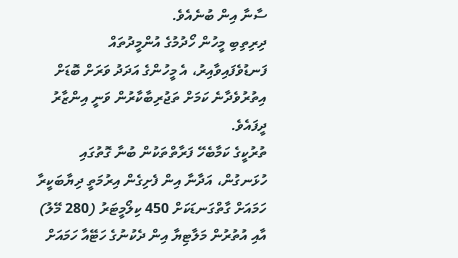ސާނާ އިން ބުނެއެވެ.
ދިރިތިބި މީހުން ހޯދުމުގެ އުންމީދުތައް ފަނޑުވެފައިވާއިރު، އެ މީހުންގެ އަދަދު ވަރަށް ބޮޑަށް އިތުރުވެދާނެ ކަމަށް ތަޖުރިބާކާރުން ވަނީ އިންޒާރު ދީފައެވެ.
ތުރުކީގެ ކަމާބެހޭ ފަރާތްތަކުން ބުނާ ގޮތުގައި ހުޅަނގުން، އަދާނާ އިން ފެށިގެން އިރުމަތީ ދިޔާބަކީރާ ހަމައަށް ގާތްގަނޑަކަށް 450 ކިލޯމީޓަރު (280 މޭލު) އާއި އުތުރުން މަލާޓިޔާ އިން ދެކުނުގެ ހަޓޭއާ ހަމައަށް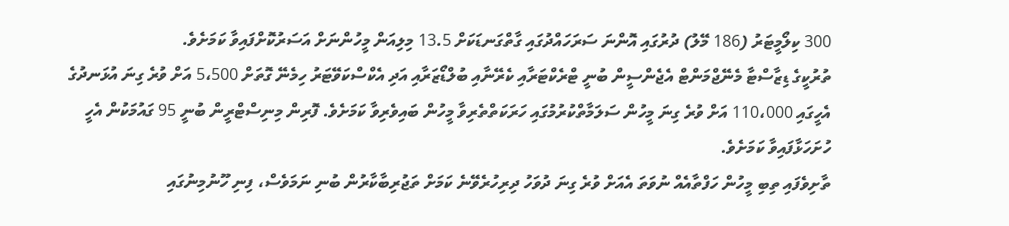300 ކިލޯމީޓަރު (186 މޭލު) ދުރުގައި އޮންނަ ސަރަހައްދުގައި ގާތްގަނޑަކަށް 13.5 މިލިއަން މީހުންނަށް އަސަރުކޮށްފައިވާ ކަމަށެވެ.
ތުރުކީގެ ޑިޒާސްޓާ މެނޭޖްމަންޓް އެޖެންސީން ބުނީ ޓްރެކްޓަރާއި ކެރޭނާއި ބުލްޑޯޒަރާއި އަދި އެކްސްކަވޭޓަރު ހިމެނޭ ގޮތަށް 5،500 އަށް ވުރެ ގިނަ އުޅަނދުގެ އެހީގައި 110،000 އަށް ވުރެ ގިނަ މީހުން ސަލަމާތްކުރުމުގައި ހަރަކަތްތެރިވާ މީހުން ބައިވެރިވާ ކަމަށެވެ. ފޮރިން މިނިސްޓްރީން ބުނީ 95 ގައުމަކުން އެހީ ހުށަހަޅާފައިވާ ކަމަށެވެ.
ތާށިވެފައި ތިބި މީހުން ހަފްތާއެއް ނުވަތަ އެއަށް ވުރެ ގިނަ ދުވަހު ދިރިހުރެވޭނެ ކަމަށް ތަޖުރިބާކާރުން ބުނި ނަމަވެސް، ފިނި ހޫނުމިނުގައި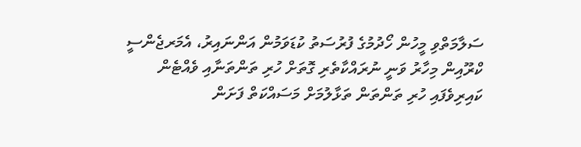ސަލާމަތްވި މީހުން ހޯދުމުގެ ފުރުސަތު ކުޑަވަމުން އަންނައިރު، އެމަރޖެންސީ ކްރޫއިން މިހާރު ވަނީ ނުރައްކާތެރި ގޮތަށް ހުރި ތަންތަނާއި ވެއްޓެން ކައިރިވެފައި ހުރި ތަންތަން ތަޅާލުމަށް މަސައްކަތް ފަށަން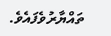ތައްޔާރުވެފައެވެ.